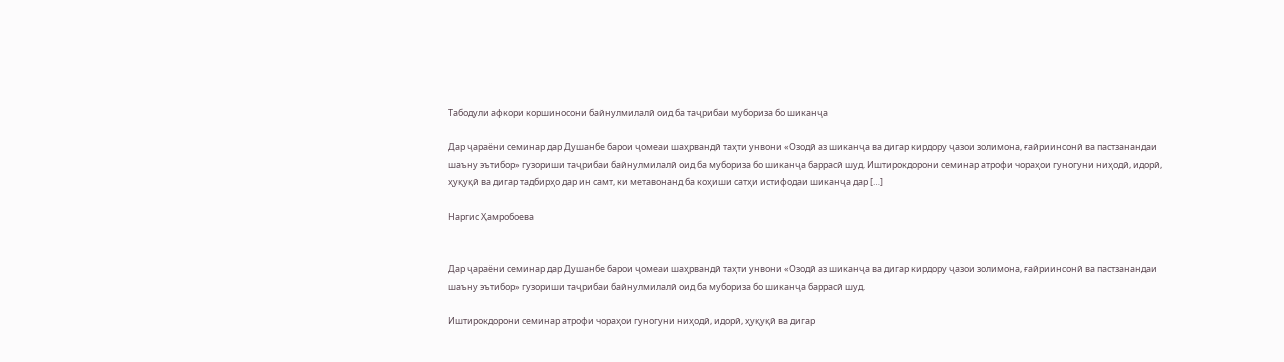Табодули афкори коршиносони байнулмилалӣ оид ба таҷрибаи мубориза бо шиканҷа

Дар ҷараёни семинар дар Душанбе барои ҷомеаи шаҳрвандӣ таҳти унвони «Озодӣ аз шиканҷа ва дигар кирдору ҷазои золимона, ғайриинсонӣ ва пастзанандаи шаъну эътибор» гузориши таҷрибаи байнулмилалӣ оид ба мубориза бо шиканҷа баррасӣ шуд. Иштирокдорони семинар атрофи чораҳои гуногуни ниҳодӣ, идорӣ, ҳуқуқӣ ва дигар тадбирҳо дар ин самт, ки метавонанд ба коҳиши сатҳи истифодаи шиканҷа дар […]

Наргис Ҳамробоева


Дар ҷараёни семинар дар Душанбе барои ҷомеаи шаҳрвандӣ таҳти унвони «Озодӣ аз шиканҷа ва дигар кирдору ҷазои золимона, ғайриинсонӣ ва пастзанандаи шаъну эътибор» гузориши таҷрибаи байнулмилалӣ оид ба мубориза бо шиканҷа баррасӣ шуд.

Иштирокдорони семинар атрофи чораҳои гуногуни ниҳодӣ, идорӣ, ҳуқуқӣ ва дигар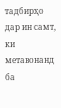тадбирҳо дар ин самт, ки метавонанд ба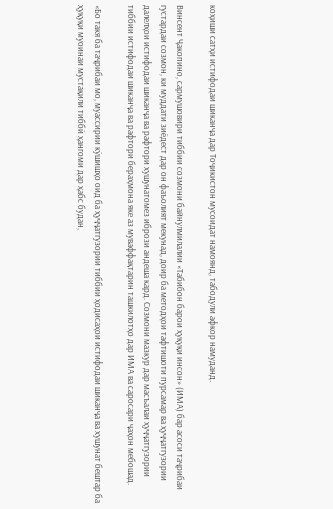коҳиши сатҳи истифодаи шиканҷа дар Тоҷикистон мусоидат намоянд, табодули афкор намуданд.

Винсент Ҷакопино, сармушовири тиббии созмони байнулмилалии «Табибон барои ҳуқуқи инсон» (ИМА) бар асоси таҷрибаи густардаи созмон, ки муддати зиёдест дар он фаъолият мекунад, доир ба методҳои тафтишоти пурсамар ва ҳуҷҷатгузории далелҳои истифодаи шиканҷа ва рафтори хушунатомез ибрози андеша кард. Созмони мазкур дар масъалаи ҳуҷҷатгузории тиббии истифодаи шиканҷа ва рафтори бераҳмона яке аз муваффақтарин ташкилотҳо дар ИМА ва саросари ҷаҳон мебошад.

«Бо такя ба таҷрибаи мо, муассирии кӯшишҳо оид ба ҳуҷҷатгузории тиббии ҳодисаҳои истифодаи шиканҷа ва хушунат бештар ба ҳуқуқи муоинаи мустақили тиббӣ ҳангоми дар ҳабс будан,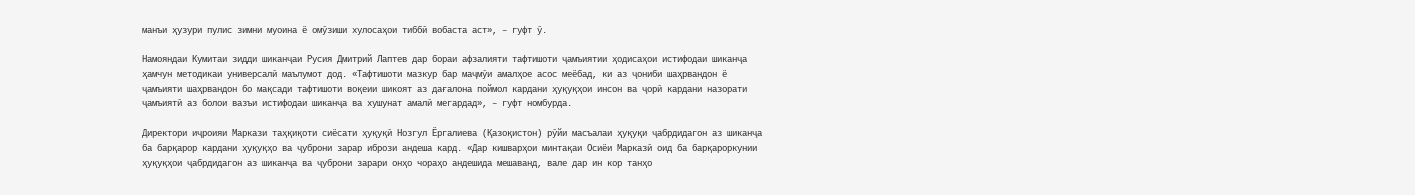манъи ҳузури пулис зимни муоина ё омӯзиши хулосаҳои тиббӣ вобаста аст», – гуфт ӯ.

Намояндаи Кумитаи зидди шиканҷаи Русия Дмитрий Лаптев дар бораи афзалияти тафтишоти ҷамъиятии ҳодисаҳои истифодаи шиканҷа ҳамчун методикаи универсалӣ маълумот дод. «Тафтишоти мазкур бар маҷмӯи амалҳое асос меёбад, ки аз ҷониби шаҳрвандон ё ҷамъияти шаҳрвандон бо мақсади тафтишоти воқеии шикоят аз дағалона поймол кардани ҳуқуқҳои инсон ва ҷорӣ кардани назорати ҷамъиятӣ аз болои вазъи истифодаи шиканҷа ва хушунат амалӣ мегардад», – гуфт номбурда.

Директори иҷроияи Маркази таҳқиқоти сиёсати ҳуқуқӣ Нозгул Ёргалиева (Қазоқистон) рӯйи масъалаи ҳуқуқи ҷабрдидагон аз шиканҷа ба барқарор кардани ҳуқуқҳо ва ҷуброни зарар ибрози андеша кард. «Дар кишварҳои минтақаи Осиёи Марказӣ оид ба барқароркунии ҳуқуқҳои ҷабрдидагон аз шиканҷа ва ҷуброни зарари онҳо чораҳо андешида мешаванд, вале дар ин кор танҳо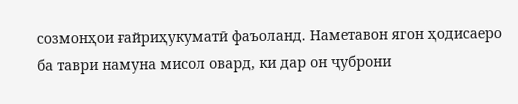созмонҳои ғайриҳукуматӣ фаъоланд. Наметавон ягон ҳодисаеро ба таври намуна мисол овард, ки дар он ҷуброни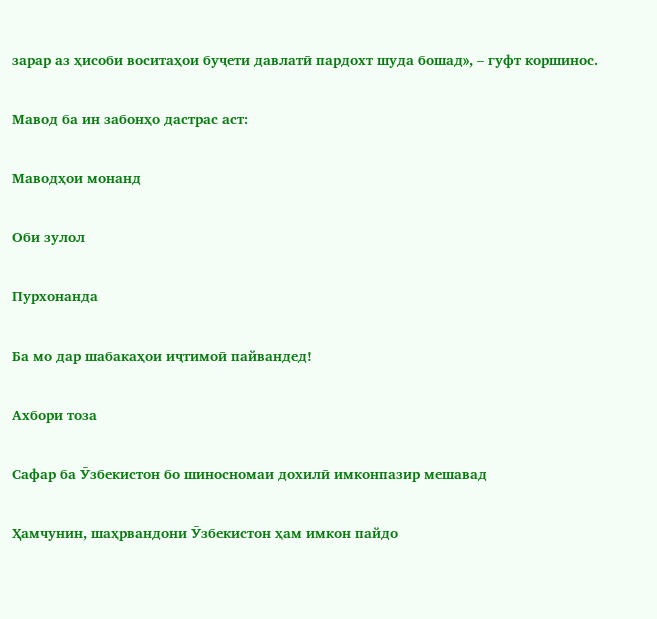зарар аз ҳисоби воситаҳои буҷети давлатӣ пардохт шуда бошад», – гуфт коршинос.

Мавод ба ин забонҳо дастрас аст:

Маводҳои монанд

Оби зулол

Пурхонанда

Ба мо дар шабакаҳои иҷтимоӣ пайвандед!

Ахбори тоза

Сафар ба Ӯзбекистон бо шиносномаи дохилӣ имконпазир мешавад

Ҳамчунин, шаҳрвандони Ӯзбекистон ҳам имкон пайдо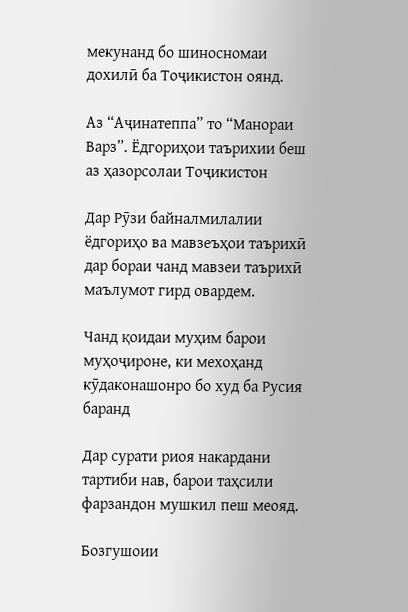мекунанд бо шиносномаи дохилӣ ба Тоҷикистон оянд.

Аз “Аҷинатеппа” то “Манораи Варз”. Ёдгориҳои таърихии беш аз ҳазорсолаи Тоҷикистон

Дар Рӯзи байналмилалии ёдгориҳо ва мавзеъҳои таърихӣ дар бораи чанд мавзеи таърихӣ маълумот гирд овардем.

Чанд қоидаи муҳим барои муҳоҷироне, ки мехоҳанд кӯдаконашонро бо худ ба Русия баранд

Дар сурати риоя накардани тартиби нав, барои таҳсили фарзандон мушкил пеш меояд.

Бозгушоии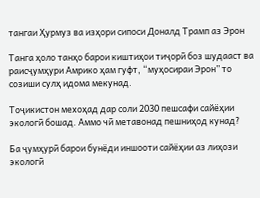тангаи Ҳурмуз ва изҳори сипоси Доналд Трамп аз Эрон

Танга ҳоло танҳо барои киштиҳои тиҷорӣ боз шудааст ва раисҷумҳури Амрико ҳам гуфт, “муҳосираи Эрон” то созиши сулҳ идома мекунад.

Тоҷикистон мехоҳад дар соли 2030 пешсафи сайёҳии экологӣ бошад. Аммо чӣ метавонад пешниҳод кунад?

Ба ҷумҳурӣ барои бунёди иншооти сайёҳии аз лиҳози экологӣ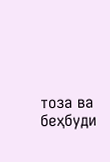тоза ва беҳбуди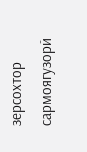зерсохтор сармоягузорӣ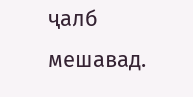ҷалб мешавад.